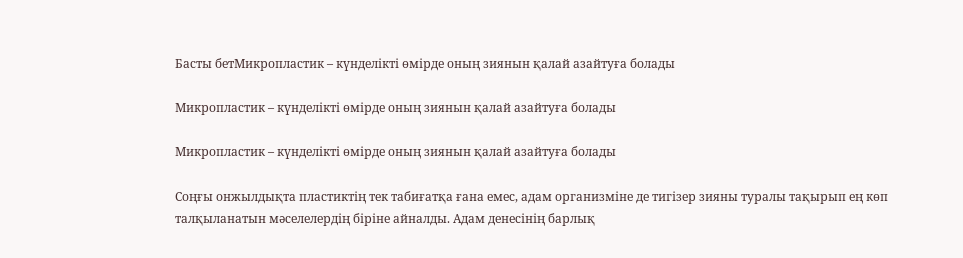Басты бетМикропластик – күнделікті өмірде оның зиянын қалай азайтуға болады

Микропластик – күнделікті өмірде оның зиянын қалай азайтуға болады

Микропластик – күнделікті өмірде оның зиянын қалай азайтуға болады

Соңғы онжылдықта пластиктің тек табиғатқа ғана емес, адам организміне де тигізер зияны туралы тақырып ең көп талқыланатын мәселелердің біріне айналды. Адам денесінің барлық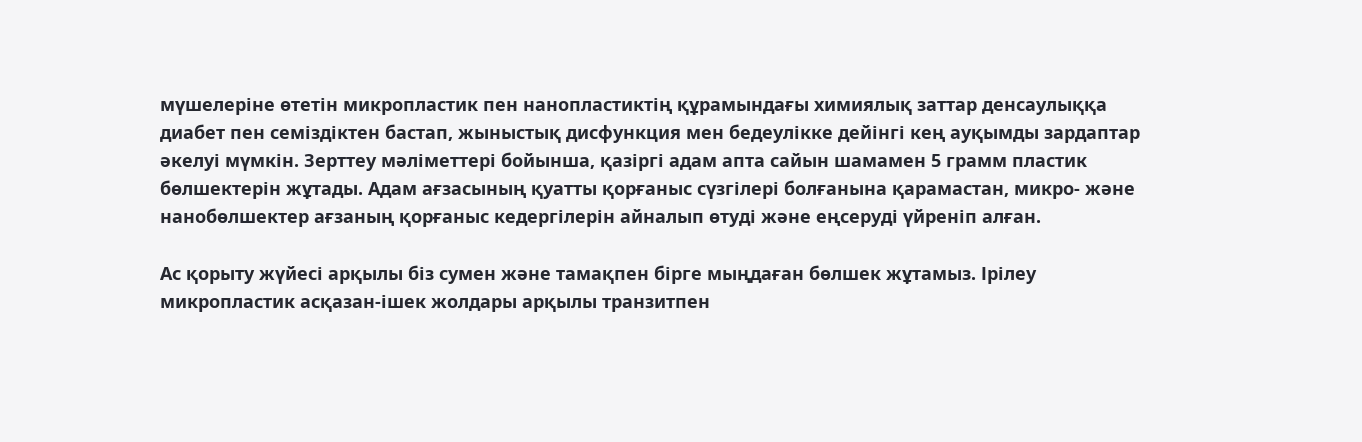мүшелеріне өтетін микропластик пен нанопластиктің құрамындағы химиялық заттар денсаулыққа диабет пен семіздіктен бастап, жыныстық дисфункция мен бедеулікке дейінгі кең ауқымды зардаптар әкелуі мүмкін. Зерттеу мәліметтері бойынша, қазіргі адам апта сайын шамамен 5 грамм пластик бөлшектерін жұтады. Адам ағзасының қуатты қорғаныс сүзгілері болғанына қарамастан, микро- және нанобөлшектер ағзаның қорғаныс кедергілерін айналып өтуді және еңсеруді үйреніп алған.

Ас қорыту жүйесі арқылы біз сумен және тамақпен бірге мыңдаған бөлшек жұтамыз. Ірілеу микропластик асқазан-ішек жолдары арқылы транзитпен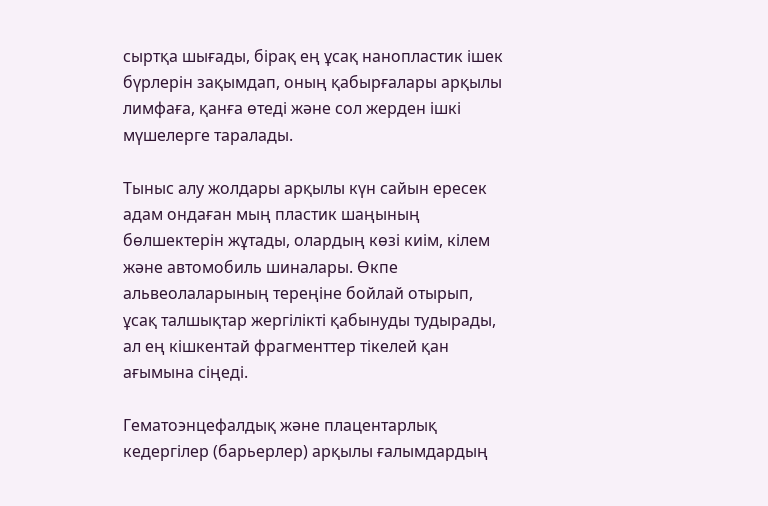сыртқа шығады, бірақ ең ұсақ нанопластик ішек бүрлерін зақымдап, оның қабырғалары арқылы лимфаға, қанға өтеді және сол жерден ішкі мүшелерге таралады.

Тыныс алу жолдары арқылы күн сайын ересек адам ондаған мың пластик шаңының бөлшектерін жұтады, олардың көзі киім, кілем және автомобиль шиналары. Өкпе альвеолаларының тереңіне бойлай отырып, ұсақ талшықтар жергілікті қабынуды тудырады, ал ең кішкентай фрагменттер тікелей қан ағымына сіңеді.

Гематоэнцефалдық және плацентарлық кедергілер (барьерлер) арқылы ғалымдардың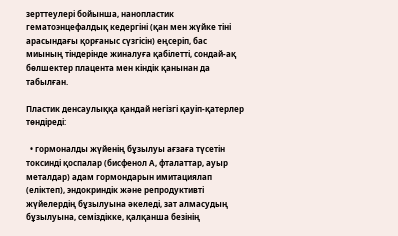зерттеулері бойынша, нанопластик гематоэнцефалдық кедергіні (қан мен жүйке тіні арасындағы қорғаныс сүзгісін) еңсеріп, бас миының тіндерінде жиналуға қабілетті, сондай-ақ бөлшектер плацента мен кіндік қанынан да табылған.

Пластик денсаулыққа қандай негізгі қауіп-қатерлер төндіреді:

  • гормоналды жүйенің бұзылуы ағзаға түсетін токсинді қоспалар (бисфенол А, фталаттар, ауыр металдар) адам гормондарын имитациялап (еліктеп), эндокриндік және репродуктивті жүйелердің бұзылуына әкеледі, зат алмасудың бұзылуына, семіздікке, қалқанша безінің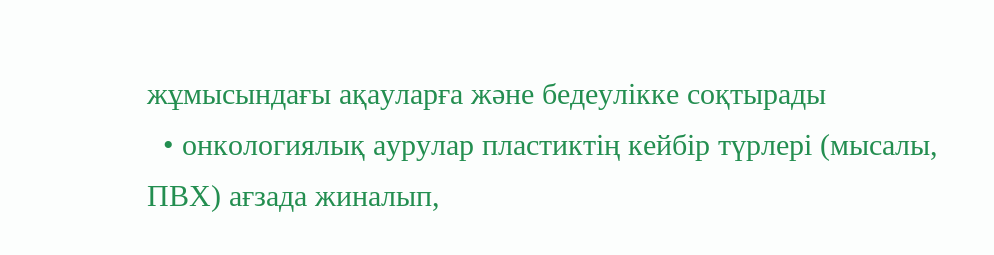жұмысындағы ақауларға және бедеулікке соқтырады
  • онкологиялық аурулар пластиктің кейбір түрлері (мысалы, ПВХ) ағзада жиналып,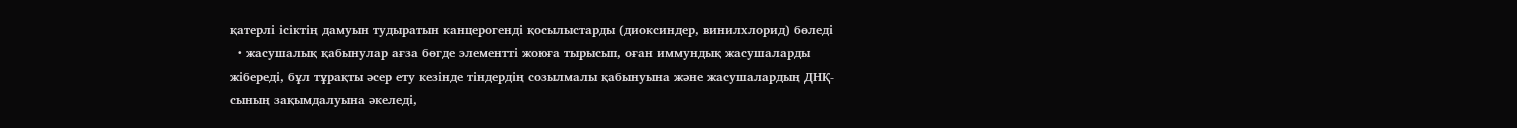қатерлі ісіктің дамуын тудыратын канцерогенді қосылыстарды (диоксиндер, винилхлорид) бөледі
  • жасушалық қабынулар ағза бөгде элементті жоюға тырысып, оған иммундық жасушаларды жібереді, бұл тұрақты әсер ету кезінде тіндердің созылмалы қабынуына және жасушалардың ДНҚ-сының зақымдалуына әкеледі,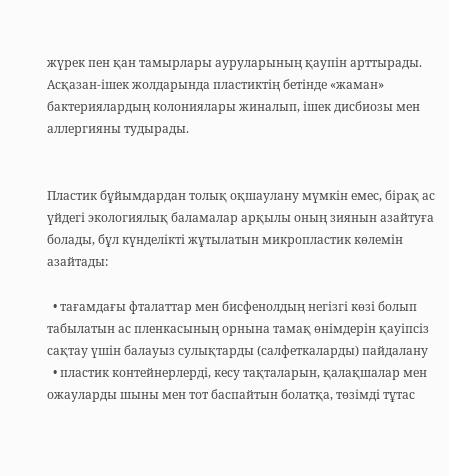жүрек пен қан тамырлары ауруларының қаупін арттырады. Асқазан-ішек жолдарында пластиктің бетінде «жаман» бактериялардың колониялары жиналып, ішек дисбиозы мен аллергияны тудырады.


Пластик бұйымдардан толық оқшаулану мүмкін емес, бірақ ас үйдегі экологиялық баламалар арқылы оның зиянын азайтуға болады, бұл күнделікті жұтылатын микропластик көлемін азайтады:

  • тағамдағы фталаттар мен бисфенолдың негізгі көзі болып табылатын ас пленкасының орнына тамақ өнімдерін қауіпсіз сақтау үшін балауыз сулықтарды (салфеткаларды) пайдалану
  • пластик контейнерлерді, кесу тақталарын, қалақшалар мен ожауларды шыны мен тот баспайтын болатқа, төзімді тұтас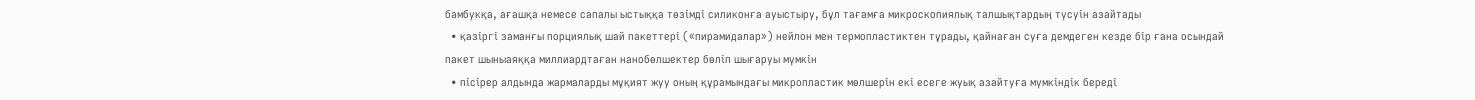бамбукқа, ағашқа немесе сапалы ыстыққа төзімді силиконға ауыстыру, бұл тағамға микроскопиялық талшықтардың түсуін азайтады
  • қазіргі заманғы порциялық шай пакеттері («пирамидалар») нейлон мен термопластиктен тұрады, қайнаған суға демдеген кезде бір ғана осындай пакет шыныаяққа миллиардтаған нанобөлшектер бөліп шығаруы мүмкін
  • пісірер алдында жармаларды мұқият жуу оның құрамындағы микропластик мөлшерін екі есеге жуық азайтуға мүмкіндік береді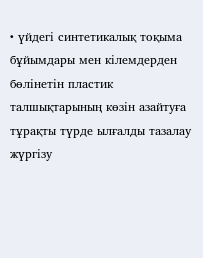• үйдегі синтетикалық тоқыма бұйымдары мен кілемдерден бөлінетін пластик талшықтарының көзін азайтуға тұрақты түрде ылғалды тазалау жүргізу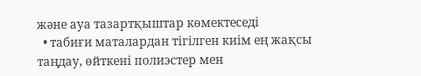және ауа тазартқыштар көмектеседі
  • табиғи маталардан тігілген киім ең жақсы таңдау, өйткені полиэстер мен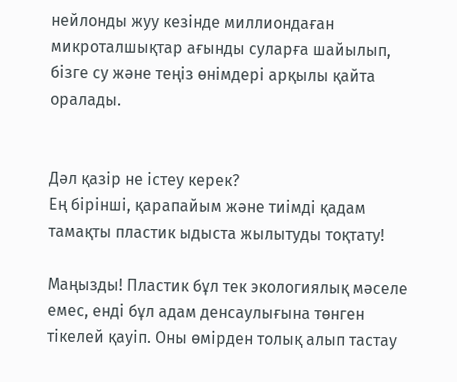нейлонды жуу кезінде миллиондаған микроталшықтар ағынды суларға шайылып, бізге су және теңіз өнімдері арқылы қайта оралады.


Дәл қазір не істеу керек?
Ең бірінші, қарапайым және тиімді қадам тамақты пластик ыдыста жылытуды тоқтату!

Маңызды! Пластик бұл тек экологиялық мәселе емес, енді бұл адам денсаулығына төнген тікелей қауіп. Оны өмірден толық алып тастау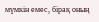мүмкін емес, бірақ оның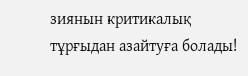зиянын критикалық тұрғыдан азайтуға болады!